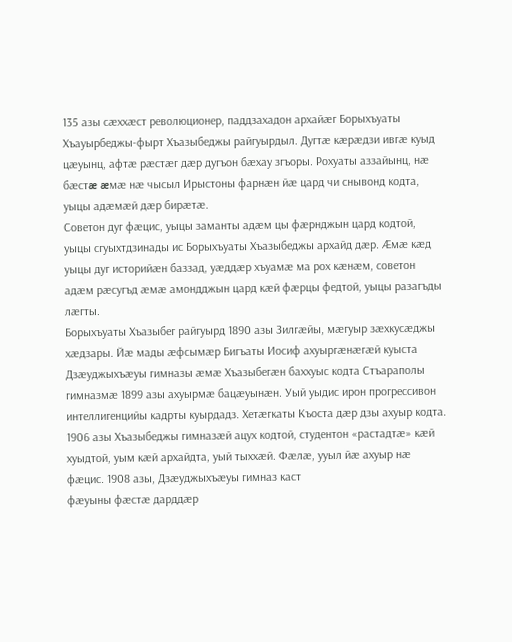135 азы сæххæст революционер, паддзахадон архайæг Борыхъуаты Хъауырбеджы-фырт Хъазыбеджы райгуырдыл. Дугтæ кæрæдзи ивгæ куыд цæуынц, афтæ рæстæг дæр дугъон бæхау згъоры. Рохуаты аззайынц, нæ бæстæ æмæ нæ чысыл Ирыстоны фарнæн йæ цард чи снывонд кодта, уыцы адæмæй дæр бирæтæ.
Советон дуг фæцис, уыцы заманты адæм цы фæрнджын цард кодтой, уыцы сгуыхтдзинады ис Борыхъуаты Хъазыбеджы архайд дæр. Æмæ кæд уыцы дуг историйæн баззад, уæддæр хъуамæ ма рох кæнæм, советон адæм рæсугъд æмæ амондджын цард кæй фæрцы федтой, уыцы разагъды лæгты.
Борыхъуаты Хъазыбег райгуырд 1890 азы Зилгæйы, мæгуыр зæхкусæджы хæдзары. Йæ мады æфсымæр Бигъаты Иосиф ахуыргæнæгæй куыста Дзæуджыхъæуы гимназы æмæ Хъазыбегæн баххуыс кодта Стъараполы гимназмæ 1899 азы ахуырмæ бацæуынæн. Уый уыдис ирон прогрессивон интеллигенцийы кадрты куырдадз. Хетæгкаты Къоста дæр дзы ахуыр кодта. 1906 азы Хъазыбеджы гимназæй ацух кодтой, студентон «растадтæ» кæй хуыдтой, уым кæй архайдта, уый тыххæй. Фæлæ, ууыл йæ ахуыр нæ фæцис. 1908 азы, Дзæуджыхъæуы гимназ каст
фæуыны фæстæ дарддæр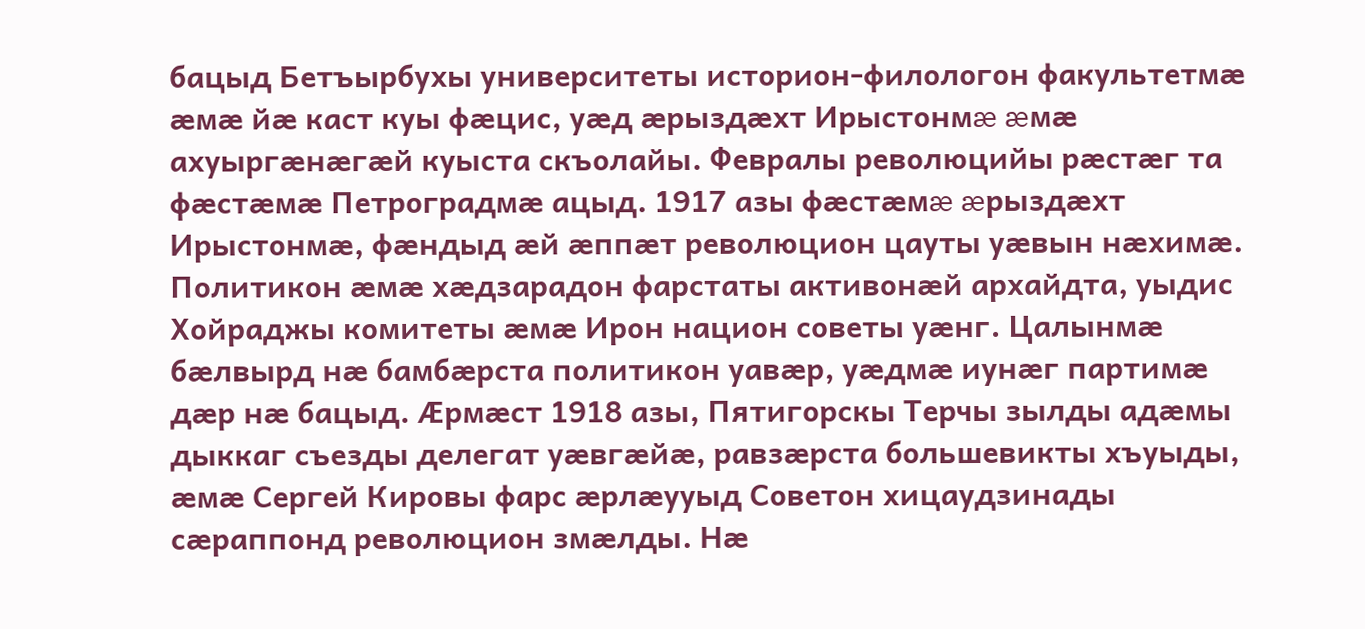бацыд Бетъырбухы университеты историон-филологон факультетмæ æмæ йæ каст куы фæцис, уæд æрыздæхт Ирыстонмæ æмæ ахуыргæнæгæй куыста скъолайы. Февралы революцийы рæстæг та фæстæмæ Петроградмæ ацыд. 1917 азы фæстæмæ æрыздæхт Ирыстонмæ, фæндыд æй æппæт революцион цауты уæвын нæхимæ. Политикон æмæ хæдзарадон фарстаты активонæй архайдта, уыдис Хойраджы комитеты æмæ Ирон национ советы уæнг. Цалынмæ бæлвырд нæ бамбæрста политикон уавæр, уæдмæ иунæг партимæ дæр нæ бацыд. Æрмæст 1918 азы, Пятигорскы Терчы зылды адæмы дыккаг съезды делегат уæвгæйæ, равзæрста большевикты хъуыды, æмæ Сергей Кировы фарс æрлæууыд Советон хицаудзинады сæраппонд революцион змæлды. Нæ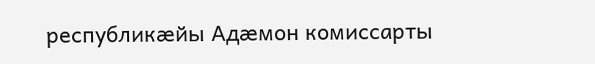республикæйы Адæмон комиссарты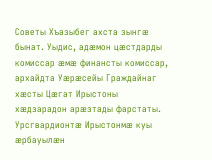Советы Хъазыбег ахста зынгæ бынат. Уыдис, адæмон цæстдарды комиссар æмæ финансты комиссар, архайдта Уæрæсейы Граждайнаг хæсты Цæгат Ирыстоны хæдзарадон арæзтады фарстаты. Урсгвардионтæ Ирыстонмæ куы æрбауылæн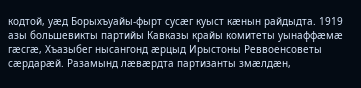кодтой, уæд Борыхъуайы-фырт сусæг куыст кæнын райдыдта. 1919 азы большевикты партийы Кавказы крайы комитеты уынаффæмæ гæсгæ, Хъазыбег нысангонд æрцыд Ирыстоны Реввоенсоветы сæрдарæй. Разамынд лæвæрдта партизанты змæлдæн,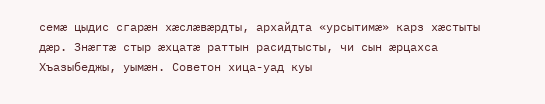семæ цыдис сгарæн хæслæвæрдты, архайдта «урсытимæ» карз хæстыты дæр. Знæгтæ стыр æхцатæ раттын расидтысты, чи сын æрцахса Хъазыбеджы, уымæн. Советон хица-уад куы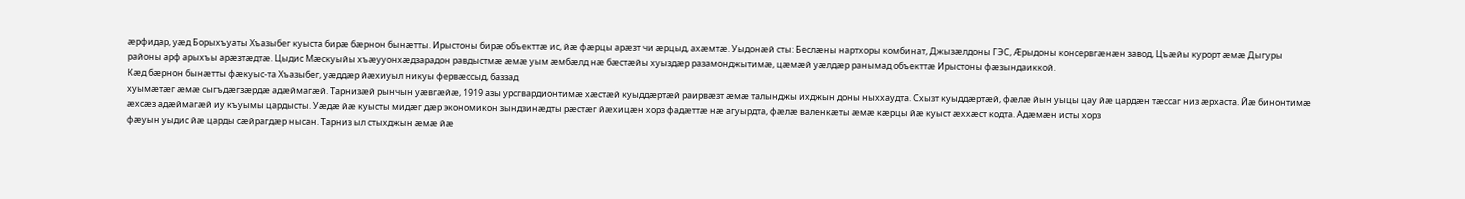æрфидар, уæд Борыхъуаты Хъазыбег куыста бирæ бæрнон бынæтты. Ирыстоны бирæ объекттæ ис, йæ фæрцы арæзт чи æрцыд, ахæмтæ. Уыдонæй сты: Беслæны нартхоры комбинат, Джызæлдоны ГЭС, Æрыдоны консервгæнæн завод, Цъæйы курорт æмæ Дыгуры районы арф арыхъы арæзтæдтæ. Цыдис Мæскуыйы хъæууонхæдзарадон равдыстмæ æмæ уым æмбæлд нæ бæстæйы хуыздæр разамонджытимæ, цæмæй уæлдæр ранымад объекттæ Ирыстоны фæзындаиккой.
Кæд бæрнон бынæтты фæкуыс-та Хъазыбег, уæддæр йæхиуыл никуы фервæссыд, баззад
хуымæтæг æмæ сыгъдæгзæрдæ адæймагæй. Тарнизæй рынчын уæвгæйæ, 1919 азы урсгвардионтимæ хæстæй куыддæртæй раирвæзт æмæ талынджы ихджын доны ныххаудта. Схызт куыддæртæй, фæлæ йын уыцы цау йæ цардæн тæссаг низ æрхаста. Йæ бинонтимæ æхсæз адæймагæй иу къуымы цардысты. Уæдæ йæ куысты мидæг дæр экономикон зындзинæдты рæстæг йæхицæн хорз фадæттæ нæ агуырдта, фæлæ валенкæты æмæ кæрцы йæ куыст æххæст кодта. Адæмæн исты хорз
фæуын уыдис йæ царды сæйрагдæр нысан. Тарниз ыл стыхджын æмæ йæ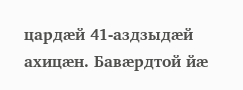цардæй 41-аздзыдæй ахицæн. Бавæрдтой йæ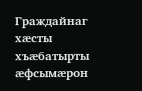Граждайнаг хæсты хъæбатырты æфсымæрон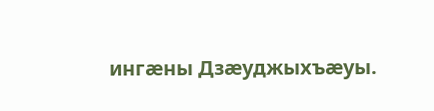ингæны Дзæуджыхъæуы.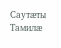Саутæты Тамилæ